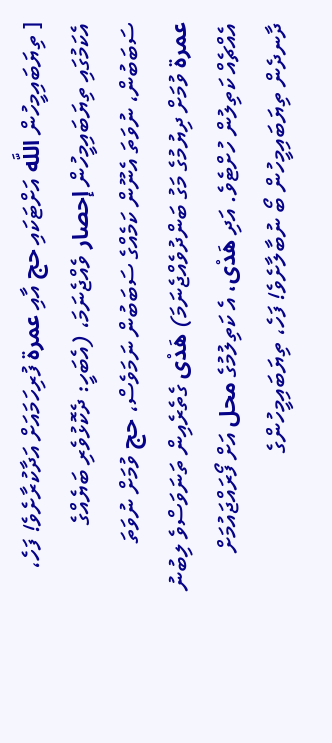[ ތިޔަބައިމީހުން اللَّه އަށްޓަކައި حج އާއި عمرة ފުރިހަމައަށް އަދާކުރާށެވެ! ފަހެ، އެކަމުގައި ތިޔަބައިމީހުން إحصار ވެއްޖެނަމަ، (އެބަހީ: ދެކޮޅުވެރި ބަޔެއްގެ ސަބަބުން، ނުވަތަ އެނޫން ކަމެއްގެ ސަބަބުން ނަމަވެސް، حج ވުމަށް ނުވަތަ عمرة ވުމަށް ދިޔުމުގެ މަގު ބަންދުވެއްޖެނަމަ) هَدْى ގެތެރެއިން ތަނަވަސްވެ ލިބުނު އެއްޗެއް ކަތިލުން ހުށްޓެވެ. އަދި هَدْى، އެ ކަތިލުމުގެ محل އަށް ފޯރައްޖައުމަށް ދާނދެން ތިޔަބައިމީހުން ބޯ ނުބާލާށެވެ! ފަހެ، ތިޔަބައިމީހުންގެ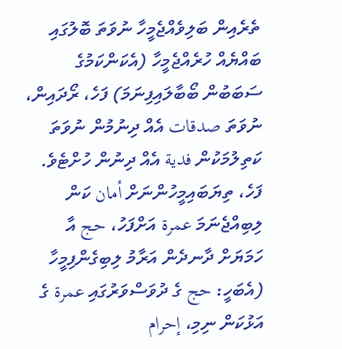ތެރެއިން ބަލިވެއްޖެމީހާ ނުވަތަ ބޮލުގައި ބައްޔެއް ހުރެއްޖެމީހާ (އެކަންކަމުގެ ސަބަބުން ބޯބާލައިފިނަމަ) ފަހެ، ރޯދައިން، ނުވަތަ صدقات އެއް ދިނުމުން ނުވަތަ ކަތިލުމަކުން فدية އެއް ދިނުން ހުށްޓެވެ. ފަހެ، ތިޔަބައިމީހުންނަށް أمان ކަން ލިބިއްޖެނަމަ عمرة އަށްފަހު، حج އާ ހަމަޔަށް ދާނދެން އަރާމު ލިބިގެންފިމީހާ (އެބަހީ: حج ގެ ދުވަސްވަރުގައި عمرة ގެ އަޅުކަން ނިމި، إحرام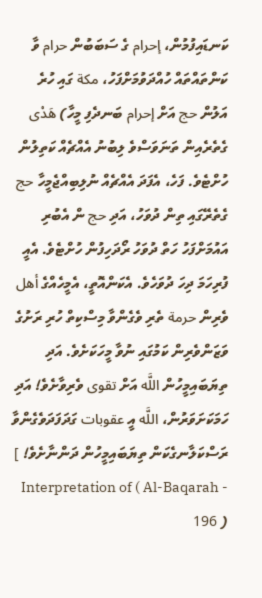ކަނޑައިފުމުން، إحرام ގެ ސަބަބުން حرام ވާ ކަންތައްތައް ހުއްދަވުމަށްފަހު، مكة ގައި ހުރެ އަލުން حج އަށް إحرام ބަނދެފި މީހާ) هَدْى ގެތެރެއިން ތަނަވަސްވެ ލިބުނު އެއްޗެއް ކަތިލުން ހުށްޓެވެ. ފަހެ، އެފަދަ އެއްޗެއް ނުލިބިއްޖެމީހާ حج ގެތެރޭގައި ތިން ދުވަހު، އަދި حج ން އެބުރި އައުމަށްފަހު ހަތް ދުވަހު ރޯދަހިފުން ހުށްޓެވެ. އެއީ ފުރިހަމަ ދިހަ ދުވަހެވެ. އެކަންއޮތީ، އެމީހެއްގެ أهل ވެރިން حرمة ތެރި ވެގެންވާ މިސްކިތް ހުރި ރަށުގެ ވަޒަންވެރިން ކަމުގައި ނުވާ މީހަކަށެވެ. އަދި ތިޔަބައިމީހުން اللَّه އަށް تقوى ވެރިވާށެވެ! އަދި ހަމަކަށަވަރުން، اللَّه އީ عقوبات ގަދަފަދަވެގެންވާ ރަސްކަލާނގެކަން ތިޔަބައިމީހުން ދަންނާށެވެ! ] - Interpretation of ( Al-Baqarah 196 )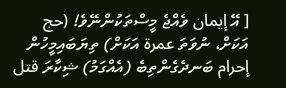[ އޭ إيمان ވެއްޖެ މީސްތަކުންނޭވެ! (حج އަކަށް، ނުވަތަ عمرة އަކަށް) ތިޔަބައިމީހުން إحرام ބަނދެގެންތިބެ (އެއްގަމު) ޝިކާރަ قتل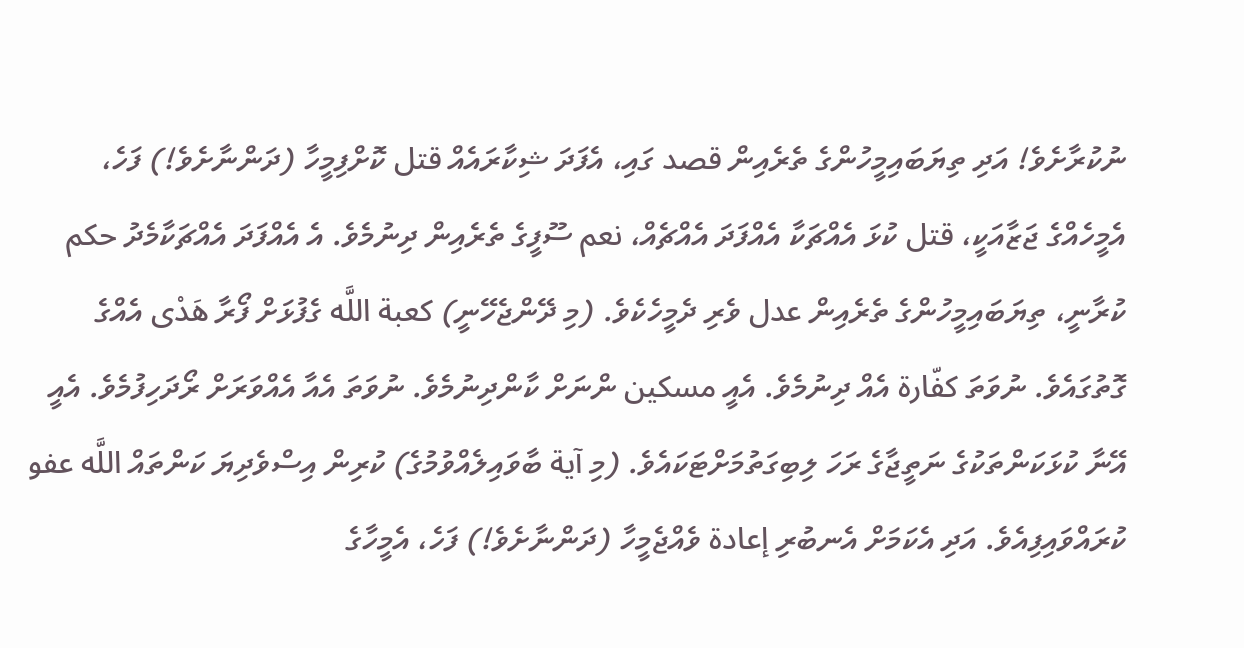ނުކުރާށެވެ! އަދި ތިޔަބައިމީހުންގެ ތެރެއިން قصد ގައި، އެފަދަ ޝިކާރައެއް قتل ކޮށްފިމީހާ (ދަންނާށެވެ!) ފަހެ، އެމީހެއްގެ ޖަޒާއަކީ، قتل ކުޅަ އެއްޗަކާ އެއްފަދަ އެއްޗެއް، نعم ސޫފީގެ ތެރެއިން ދިނުމެވެ. އެ އެއްފަދަ އެއްޗަކާމެދު حكم ކުރާނީ، ތިޔަބައިމީހުންގެ ތެރެއިން عدل ވެރި ދެމީހެކެވެ. (މި ދޭންޖެހޭނީ) كعبة اللَّه ގެފުޅަށް ފޯރާ هَدْى އެއްގެ ގޮތުގައެވެ. ނުވަތަ كفّارة އެއް ދިނުމެވެ. އެއީ مسكين ންނަށް ކާންދިނުމެވެ. ނުވަތަ އެއާ އެއްވަރަށް ރޯދަހިފުމެވެ. އެއީ އޭނާ ކުޅަކަންތަކުގެ ނަތީޖާގެ ރަހަ ލިބިގަތުމަށްޓަކައެވެ. (މި آية ބާވައިލެއްވުމުގެ) ކުރިން އިސްވެދިޔަ ކަންތައް اللَّه عفو ކުރައްވައިފިއެވެ. އަދި އެކަމަށް އެނބުރި إعادة ވެއްޖެމީހާ (ދަންނާށެވެ!) ފަހެ، އެމީހާގެ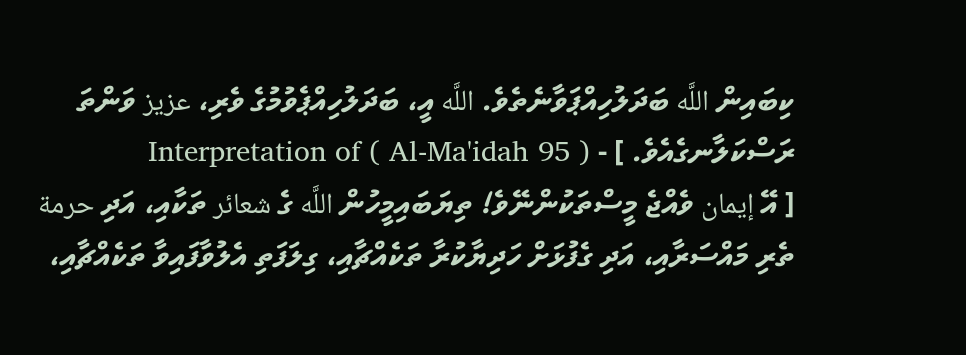ކިބައިން اللَّه ބަދަލުހިއްޕަވާނެތެވެ. اللَّه އީ، ބަދަލުހިއްޕެވުމުގެ ވެރި، عزيز ވަންތަ ރަސްކަލާނގެއެވެ. ] - Interpretation of ( Al-Ma'idah 95 )
[ އޭ إيمان ވެއްޖެ މީސްތަކުންނޭވެ! ތިޔަބައިމީހުން اللَّه ގެ شعائر ތަކާއި، އަދި حرمة ތެރި މައްސަރާއި، އަދި ގެފުޅަށް ހަދިޔާކުރާ ތަކެއްޗާއި، ގިލަފަތި އެލުވާފައިވާ ތަކެއްޗާއި،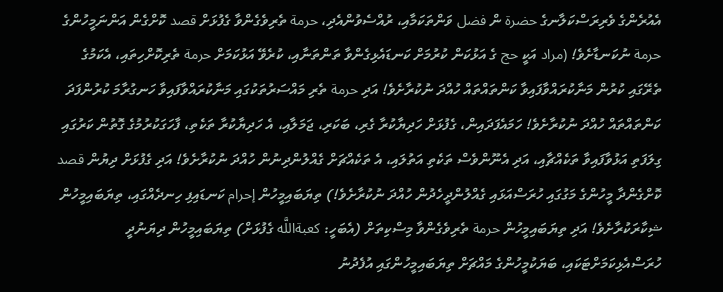އެއުރެންގެ ވެރިރަސްކަލާނގެ حضرة ން فضل ވަންތަކަމާއި، ރުއްސެވުންއެދި، حرمة ތެރިވެގެންވާ ގެފުޅަށް قصد ކޮށްގެން އަންނަމީހުންގެ حرمة ނުކަނޑާށެވެ! (مراد އަކީ حج ގެ އަޅުކަން ކުރުމަށް ކަނޑައެޅިގެންވާ ތަންތަނާއި، ކުރެވޭ އަޅުކަމަށް حرمة ތެރިކޮށްހިތައި، އެކަމުގެ ތެރޭގައި ކުރުން މަނާކުރައްވާފައިވާ ކަންތައްތައް ހުއްދަ ނުކުރާށެވެ! އަދި حرمة ތެރި މައްސަރުތަކުގައި މަނާކުރައްވާފައިވާ ހަނގުރާމަ ކުރުންފަދަ ކަންތައްތައް ހުއްދަ ނުކުރާށެވެ! ހަމައެފަދައިން، ގެފުޅަށް ހަދިޔާކުރާ ގެރި، ބަކަރި، ޖަމަލާއި، އެ ހަދިޔާކުރާ ތަކެތި، ފާހަގަކުރުމުގެ ގޮތުން ކަރުގައި ގިލަފަތި އަޅުވާފައިވާ ތަކެއްޗާއި، އަދި އެނޫންވެސް ތަކެތި އަތުލައި، އެ ތަކެއްޗަށް ގެއްލުންދިނުން ހުއްދަ ނުކުރާށެވެ! އަދި ގެފުޅަށް ދިޔުން قصد ކޮށްގެންދާ މީހުންގެ މަގުގައި ހުރަސްއަޅައި ގެއްލުންދީހެދުން ހުއްދަ ނުކުރާށެވެ!) ތިޔަބައިމީހުން إحرام ކަނޑައިފި ހިނދެއްގައި، ތިޔަބައިމީހުން ޝިކާރަކުރާށެވެ! އަދި ތިޔަބައިމީހުން حرمة ތެރިވެގެންވާ މިސްކިތަށް (އެބަހީ: كعبةاللَّه ގެފުޅަށް) ތިޔަބައިމީހުން ދިޔަނުދީ ހުރަސްއެޅިކަމަށްޓަކައި، ބަޔަކުމީހުންގެ މައްޗަށް ތިޔަބައިމީހުންގައި އުފެދުނު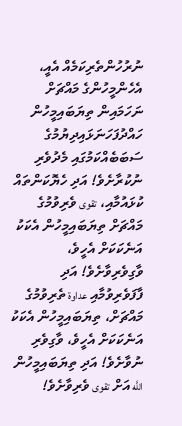ނުރުހުންތެރިކަމެއް އެއީ، އެހެންމީހުންގެ މައްޗަށް ނަހަމައިން ތިޔަބައިމީހުން ހައްދުފަހަނަޅައިދިޔުމުގެ ސަބަބެއްކަމުގައި މެދުވެރި ނުކުރާށެވެ! އަދި ހެޔޮކަންތައް ކުޅައުމާއި، تقوى ވެރިވުމުގެ މައްޗަށް ތިޔަބައިމީހުން އެކަކު އަނެކަކަށް އެހީވެ، ވާގިވެރިވާށެވެ! އަދި ފާފަވެރިވުމާއި عداوة ތެރިވުމުގެ މައްޗަށް، ތިޔަބައިމީހުން އެކަކު އަނެކަކަށް އެހީވެ، ވާގިވެރި ނުވާށެވެ! އަދި ތިޔަބައިމީހުން اللَّه އަށް تقوى ވެރިވާށެވެ!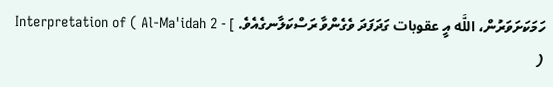ހަމަކަށަވަރުން، اللَّه އީ عقوبات ގަދަފަދަ ވެގެންވާ ރަސްކަލާނގެއެވެ. ] - Interpretation of ( Al-Ma'idah 2 )